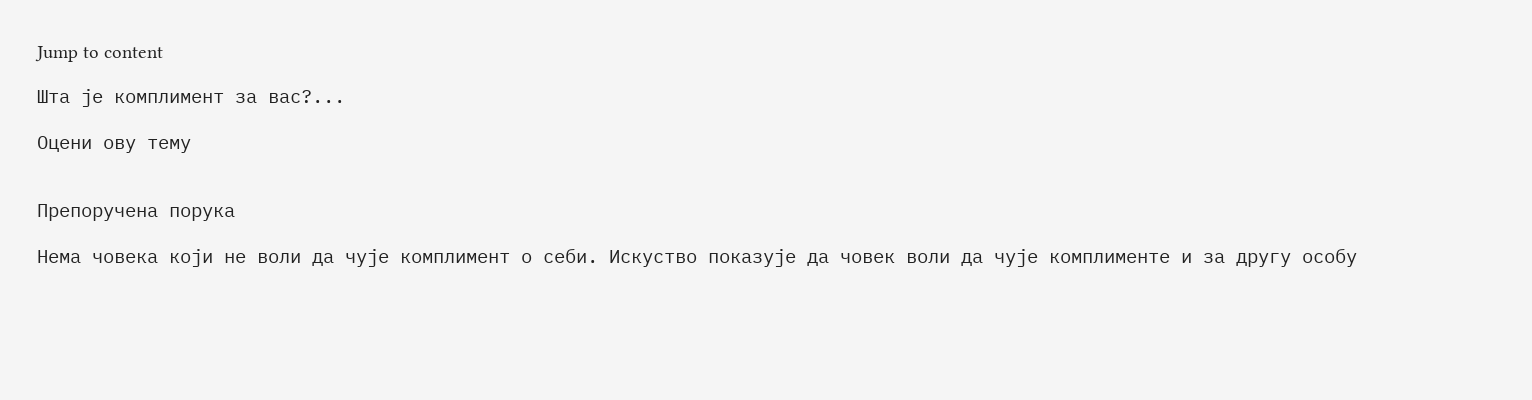Jump to content

Шта је комплимент за вас?...

Оцени ову тему


Препоручена порука

Нема човека који не воли да чује комплимент о себи. Искуство показује да човек воли да чује комплименте и за другу особу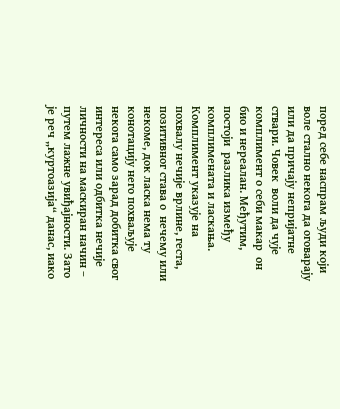поред себе наспрам људи који воле стално некога да оговарају или да причају непријатне ствари. Човек  воли да чује комплимент о себи макар  он био и нереалан. Међутим, постоји  разлика између комплимената и ласкања. Комплимент указује на похвалу нечије врлине, геста, позитивног става о  нечему или некоме, док ласка нема ту конотацију него похваљује некога само зарад добитка свог интереса или одбитка нечије личности на маскиран начин – путем лажне увиђајности. Зато је реч „куртоазија“ данас, иако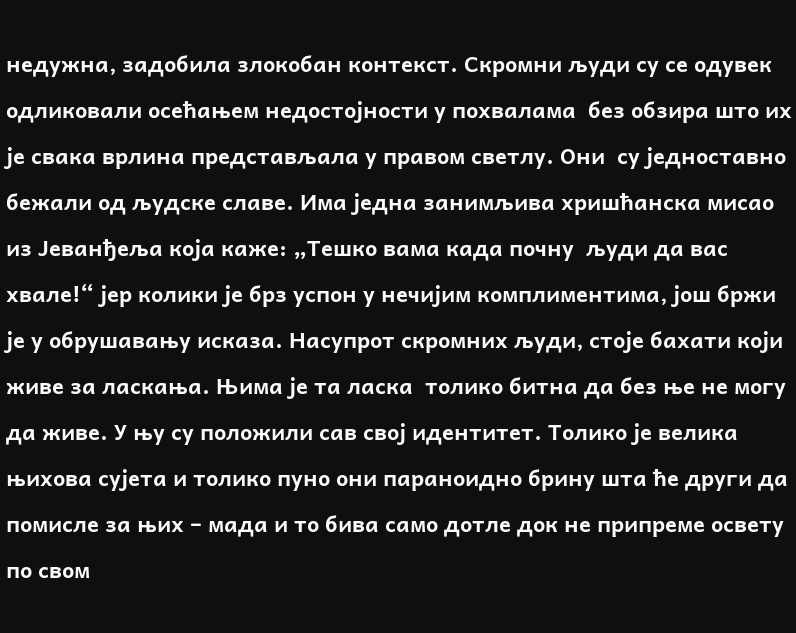недужна, задобила злокобан контекст. Скромни људи су се одувек одликовали осећањем недостојности у похвалама  без обзира што их је свака врлина представљала у правом светлу. Они  су једноставно бежали од људске славе. Има једна занимљива хришћанска мисао из Јеванђеља која каже: „Тешко вама када почну  људи да вас хвале!“ јер колики је брз успон у нечијим комплиментима, још бржи је у обрушавању исказа. Насупрот скромних људи, стоје бахати који живе за ласкања. Њима је та ласка  толико битна да без ње не могу да живе. У њу су положили сав свој идентитет. Толико је велика њихова сујета и толико пуно они параноидно брину шта ће други да помисле за њих – мада и то бива само дотле док не припреме освету по свом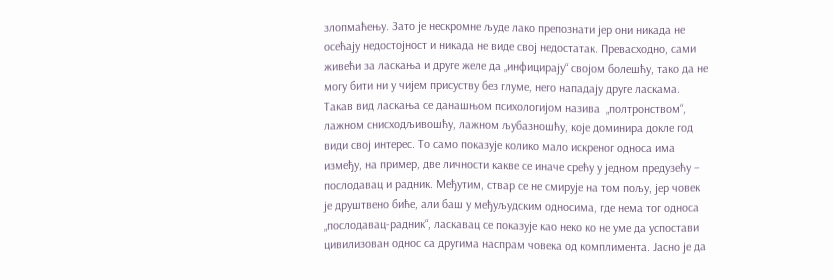злопмаћењу. Зато је нескромне људе лако препознати јер они никада не осећају недостојност и никада не виде свој недостатак. Превасходно, сами живећи за ласкања и друге желе да „инфицирају“ својом болешћу, тако да не могу бити ни у чијем присуству без глуме, него нападају друге ласкама. Такав вид ласкања се данашњом психологијом назива  „полтронством“, лажном снисходљивошћу, лажном љубазношћу, које доминира докле год види свој интерес. То само показује колико мало искреног односа има између, на пример, две личности какве се иначе срећу у једном предузећу – послодавац и радник. Међутим, ствар се не смирује на том пољу, јер човек је друштвено биће, али баш у међуљудским односима, где нема тог односа „послодавац-радник“, ласкавац се показује као неко ко не уме да успостави цивилизован однос са другима наспрам човека од комплимента. Јасно је да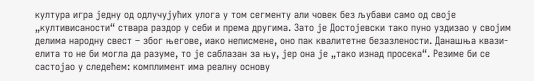култура игра једну од одлучујућих улога у том сегменту али човек без љубави само од своје „култивисаности“ ствара раздор у себи и према другима. Зато је Достојевски тако пуно уздизао у својим делима народну свест – због његове, иако неписмене, оно пак квалитетне безазлености. Данашња квази-елита то не би могла да разуме, то је саблазан за њу, јер она је „тако изнад просека“. Резиме би се састојао у следећем: комплимент има реалну основу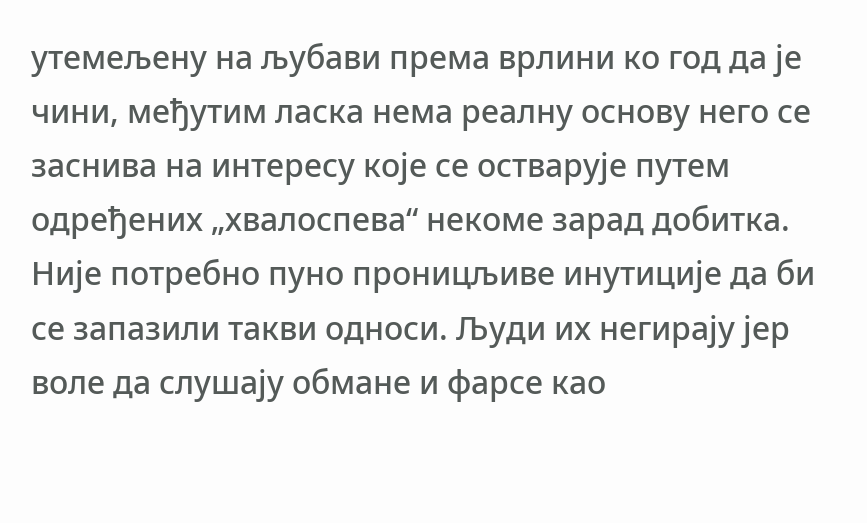утемељену на љубави према врлини ко год да је чини, међутим ласка нема реалну основу него се заснива на интересу које се остварује путем одређених „хвалоспева“ некоме зарад добитка. Није потребно пуно проницљиве инутиције да би се запазили такви односи. Људи их негирају јер воле да слушају обмане и фарсе као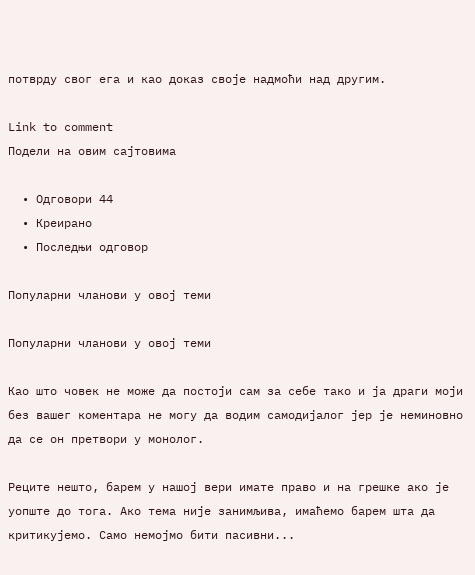потврду свог ега и као доказ своје надмоћи над другим.

Link to comment
Подели на овим сајтовима

  • Одговори 44
  • Креирано
  • Последњи одговор

Популарни чланови у овој теми

Популарни чланови у овој теми

Као што човек не може да постоји сам за себе тако и ја драги моји без вашег коментара не могу да водим самодијалог јер је неминовно да се он претвори у монолог.

Реците нешто, барем у нашој вери имате право и на грешке ако је уопште до тога. Ако тема није занимљива, имаћемо барем шта да критикујемо. Само немојмо бити пасивни...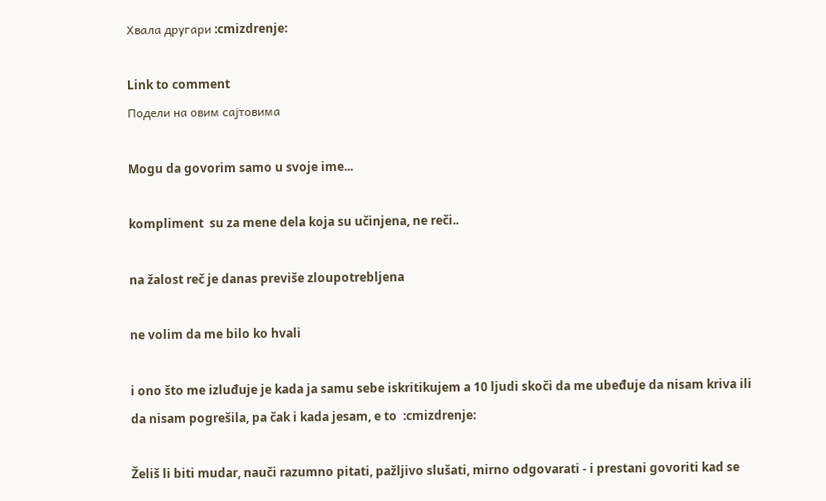Хвала другари :cmizdrenje:

Link to comment
Подели на овим сајтовима

Mogu da govorim samo u svoje ime...

kompliment  su za mene dela koja su učinjena, ne reči..

na žalost reč je danas previše zloupotrebljena

ne volim da me bilo ko hvali

i ono što me izluđuje je kada ja samu sebe iskritikujem a 10 ljudi skoči da me ubeđuje da nisam kriva ili da nisam pogrešila, pa čak i kada jesam, e to  :cmizdrenje:

Želiš li biti mudar, nauči razumno pitati, pažljivo slušati, mirno odgovarati - i prestani govoriti kad se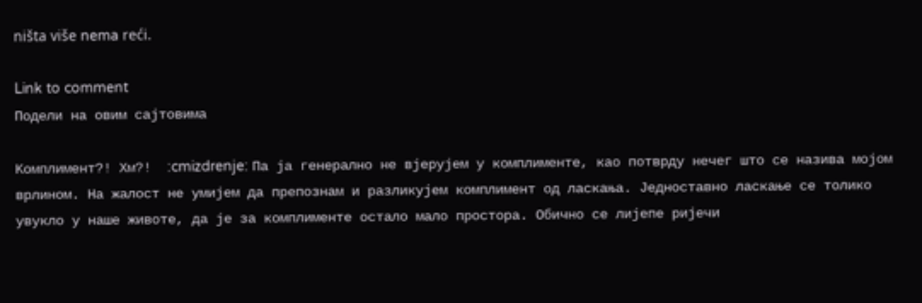ništa više nema reći.

Link to comment
Подели на овим сајтовима

Koмплимент?! Хм?!  :cmizdrenje: Па ја генерално не вјерујем у комплименте, као потврду нечег што се назива мојом врлином. На жалост не умијем да препознам и разликујем комплимент од ласкања. Једноставно ласкање се толико увукло у наше животе, да је за комплименте остало мало простора. Обично се лијепе ријечи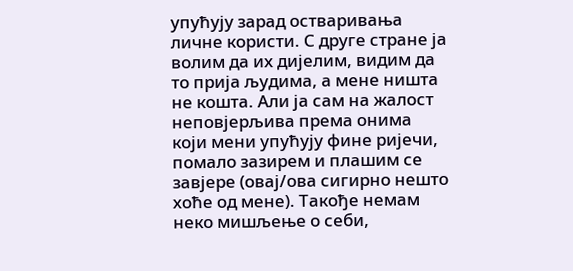упућују зарад остваривања личне користи. С друге стране ја волим да их дијелим, видим да то прија људима, а мене ништа не кошта. Али ја сам на жалост неповјерљива према онима који мени упућују фине ријечи, помало зазирем и плашим се завјере (овај/ова сигирно нешто хоће од мене). Такође немам неко мишљење о себи,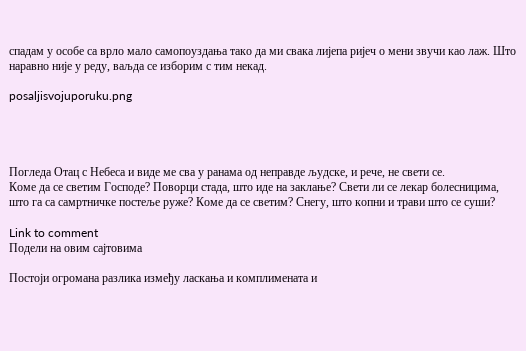спадам у особе са врло мало самопоуздања тако да ми свака лијепа ријеч о мени звучи као лаж. Што наравно није у реду, ваљда се изборим с тим некад.

posaljisvojuporuku.png




Погледа Отац с Небеса и виде ме сва у ранама од неправде људске, и рече, не свети се.
Коме да се светим Господе? Поворци стада, што иде на заклање? Свети ли се лекар болесницима, што га са самртничке постеље руже? Коме да се светим? Снегу, што копни и трави што се суши?

Link to comment
Подели на овим сајтовима

Постоји огромана разлика између ласкања и комплимената и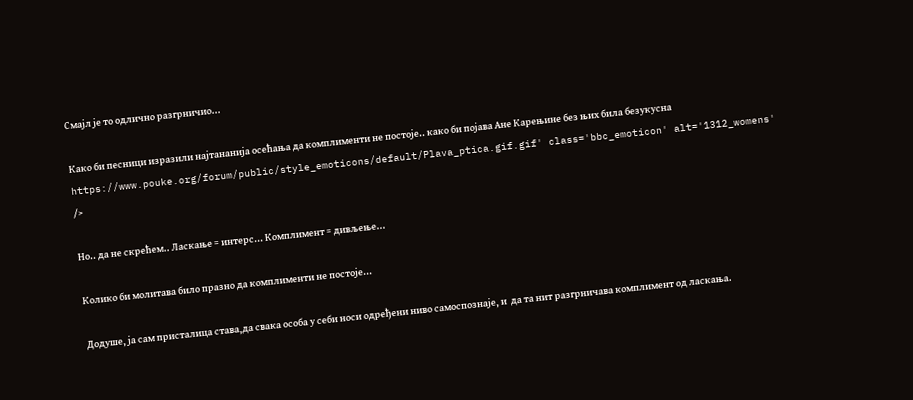Смајл је то одлично разгрничио...

Како би песници изразили најтананија осећања да комплименти не постоје.. како би појава Ане Карењине без њих била безукусна  https://www.pouke.org/forum/public/style_emoticons/default/Plava_ptica.gif.gif' class='bbc_emoticon' alt='1312_womens' />

Но.. да не скрећем.. Ласкање = интерс... Комплимент = дивљење...

Колико би молитава било празно да комплименти не постоје...

Додуше, ја сам присталица става,да свака особа у себи носи одређени ниво самоспознаје, и  да та нит разгрничава комплимент од ласкања.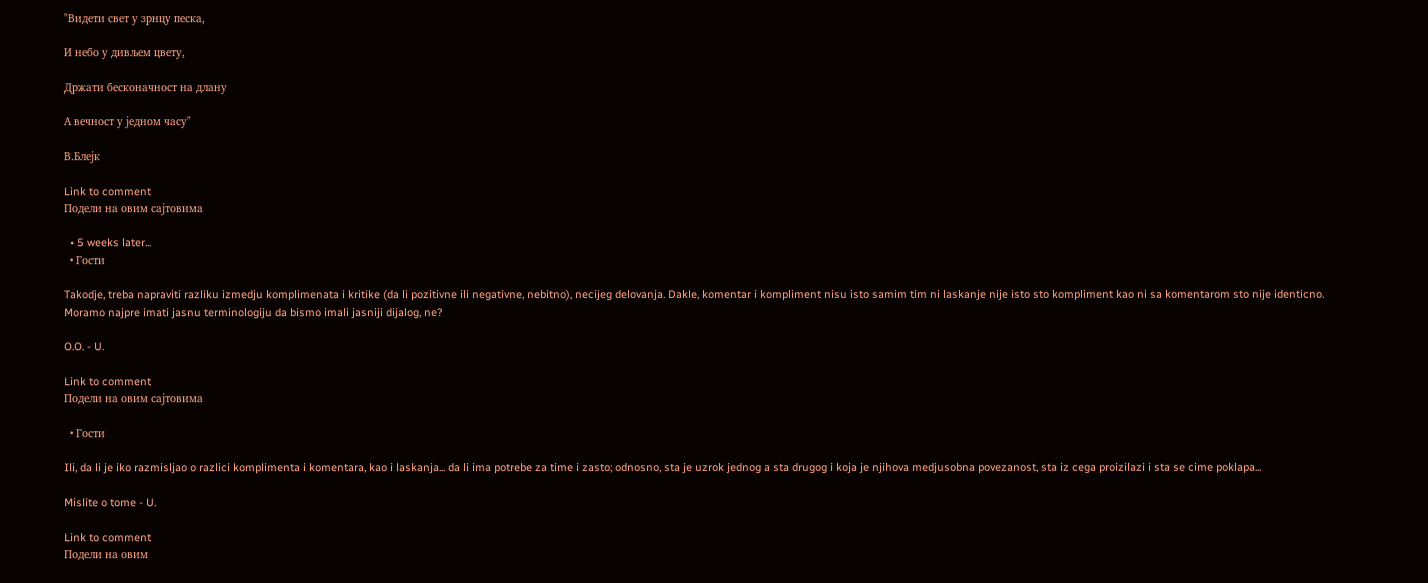"Видети свет у зрнцу песка,

И небо у дивљем цвету,

Држати бесконачност на длану

А вечност у једном часу"

В.Блејк

Link to comment
Подели на овим сајтовима

  • 5 weeks later...
  • Гости

Takodje, treba napraviti razliku izmedju komplimenata i kritike (da li pozitivne ili negativne, nebitno), necijeg delovanja. Dakle, komentar i kompliment nisu isto samim tim ni laskanje nije isto sto kompliment kao ni sa komentarom sto nije identicno. Moramo najpre imati jasnu terminologiju da bismo imali jasniji dijalog, ne?

O.O. - U.

Link to comment
Подели на овим сајтовима

  • Гости

Ili, da li je iko razmisljao o razlici komplimenta i komentara, kao i laskanja... da li ima potrebe za time i zasto; odnosno, sta je uzrok jednog a sta drugog i koja je njihova medjusobna povezanost, sta iz cega proizilazi i sta se cime poklapa...

Mislite o tome - U.

Link to comment
Подели на овим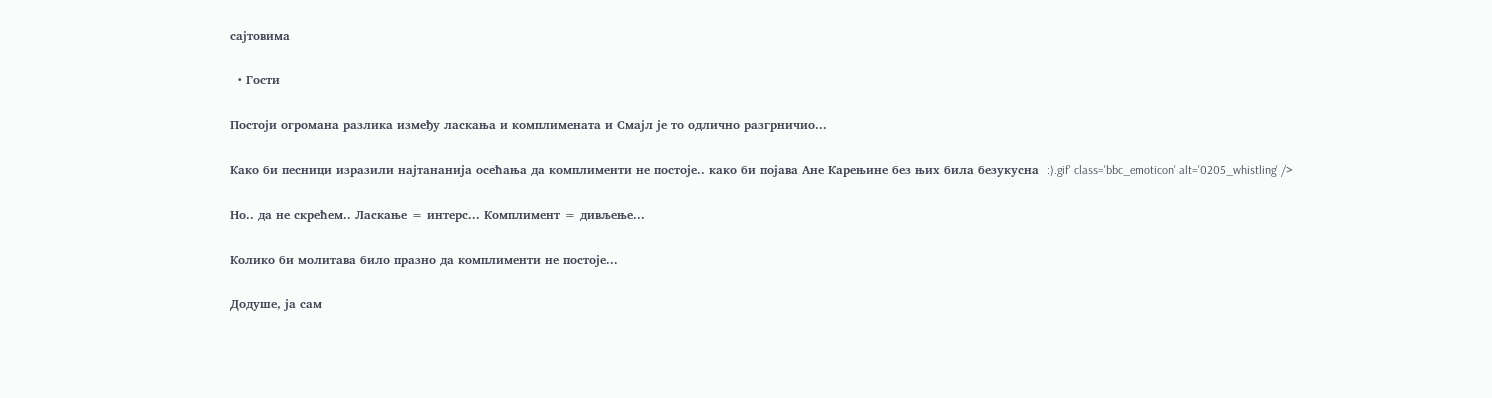сајтовима

  • Гости

Постоји огромана разлика између ласкања и комплимената и Смајл је то одлично разгрничио...

Како би песници изразили најтананија осећања да комплименти не постоје.. како би појава Ане Карењине без њих била безукусна  :).gif' class='bbc_emoticon' alt='0205_whistling' />

Но.. да не скрећем.. Ласкање = интерс... Комплимент = дивљење...

Колико би молитава било празно да комплименти не постоје...

Додуше, ја сам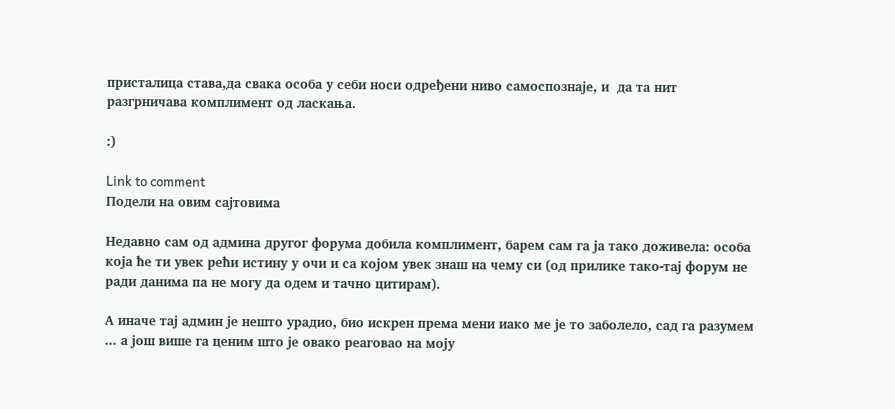присталица става,да свака особа у себи носи одређени ниво самоспознаје, и  да та нит разгрничава комплимент од ласкања.

:)

Link to comment
Подели на овим сајтовима

Недавно сам од админа другог форума добила комплимент, барем сам га ја тако доживела: особа која ће ти увек рећи истину у очи и са којом увек знаш на чему си (од прилике тако-тај форум не ради данима па не могу да одем и тачно цитирам).

А иначе тај админ је нешто урадио, био искрен према мени иако ме је то заболело, сад га разумем ... а још више га ценим што је овако реаговао на моју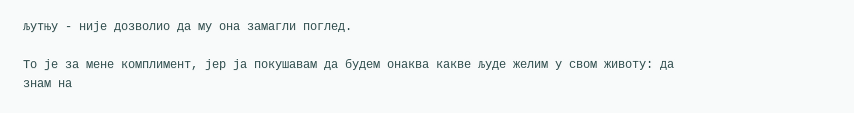љутњу - није дозволио да му она замагли поглед.

То је за мене комплимент, јер ја покушавам да будем онаква какве људе желим у свом животу: да знам на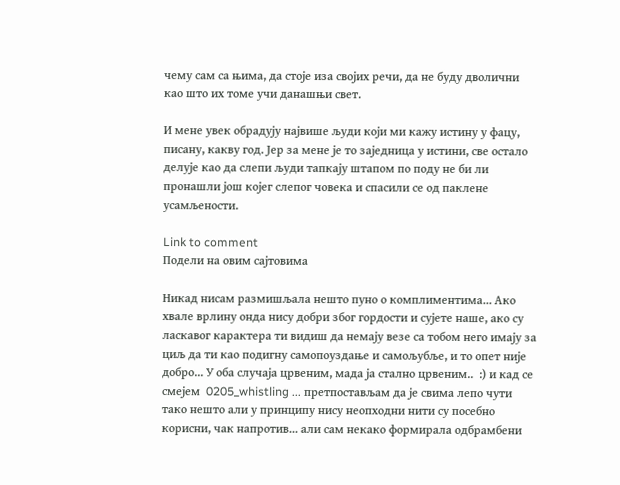чему сам са њима, да стоје иза својих речи, да не буду дволични као што их томе учи данашњи свет.

И мене увек обрадују највише људи који ми кажу истину у фацу, писану, какву год. Јер за мене је то заједница у истини, све остало делује као да слепи људи тапкају штапом по поду не би ли пронашли још којег слепог човека и спасили се од паклене усамљености.

Link to comment
Подели на овим сајтовима

Никад нисам размишљала нешто пуно о комплиментима... Ако хвале врлину онда нису добри због гордости и сујете наше, ако су ласкавог карактера ти видиш да немају везе са тобом него имају за циљ да ти као подигну самопоуздање и самољубље, и то опет није добро... У оба случаја црвеним, мада ја стално црвеним..  :) и кад се смејем  0205_whistling ... претпостављам да је свима лепо чути тако нешто али у принципу нису неопходни нити су посебно корисни, чак напротив... али сам некако формирала одбрамбени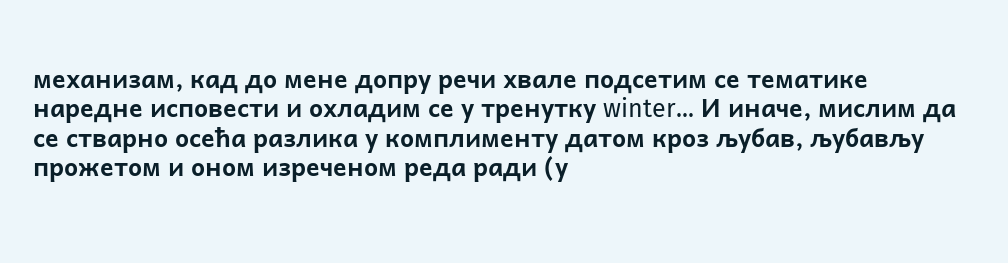механизам, кад до мене допру речи хвале подсетим се тематике наредне исповести и охладим се у тренутку winter... И иначе, мислим да се стварно осећа разлика у комплименту датом кроз љубав, љубављу прожетом и оном изреченом реда ради (у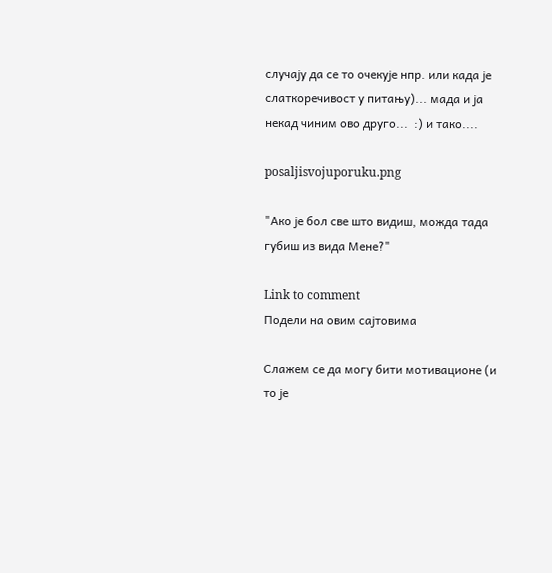случају да се то очекује нпр. или када је слаткоречивост у питању)... мада и ја некад чиним ово друго...  :) и тако....

posaljisvojuporuku.png

"Ако је бол све што видиш, можда тада губиш из вида Мене?"

Link to comment
Подели на овим сајтовима

Слажем се да могу бити мотивационе (и то је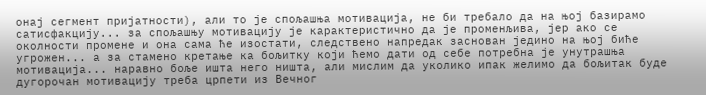онај сегмент пријатности), али то је спољашња мотивација, не би требало да на њој базирамо сатисфакцију... за спољашњу мотивацију је карактеристично да је променљива, јер ако се околности промене и она сама ће изостати, следствено напредак заснован једино на њој биће угрожен... а за стамено кретање ка бољитку који ћемо дати од себе потребна је унутрашња мотивација... наравно боље ишта него ништа, али мислим да уколико ипак желимо да бољитак буде дугорочан мотивацију треба црпети из Вечног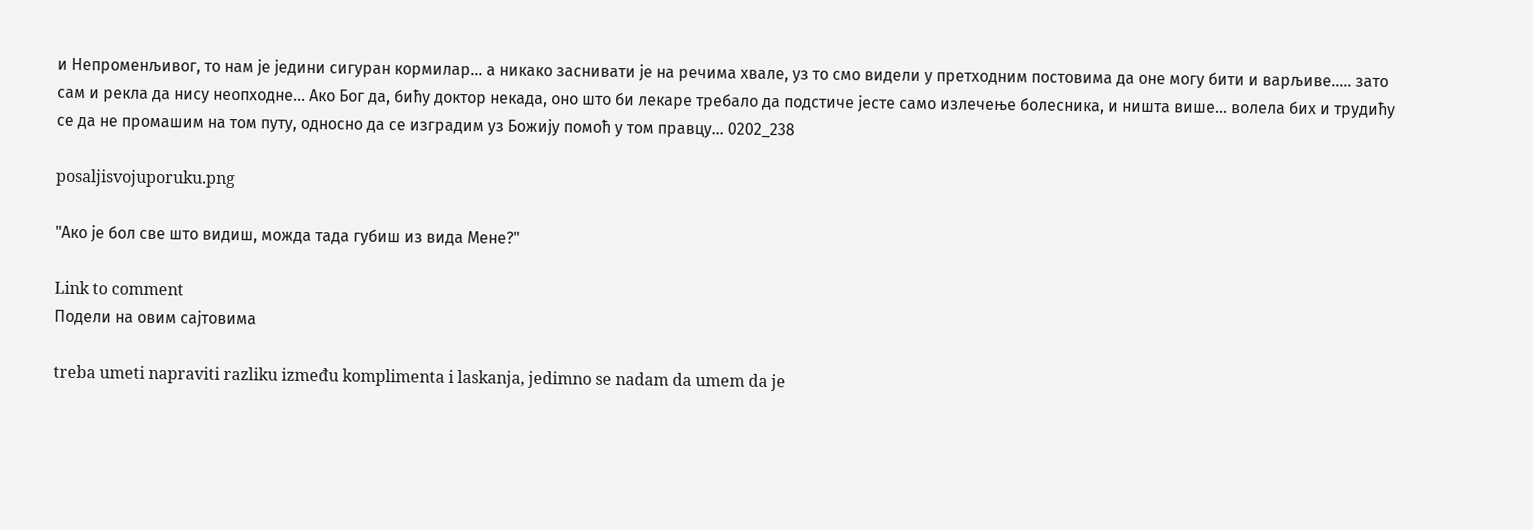и Непроменљивог, то нам је једини сигуран кормилар... а никако заснивати је на речима хвале, уз то смо видели у претходним постовима да оне могу бити и варљиве..... зато сам и рекла да нису неопходне... Ако Бог да, бићу доктор некада, оно што би лекаре требало да подстиче јесте само излечење болесника, и ништа више... волела бих и трудићу се да не промашим на том путу, односно да се изградим уз Божију помоћ у том правцу... 0202_238

posaljisvojuporuku.png

"Ако је бол све што видиш, можда тада губиш из вида Мене?"

Link to comment
Подели на овим сајтовима

treba umeti napraviti razliku između komplimenta i laskanja, jedimno se nadam da umem da je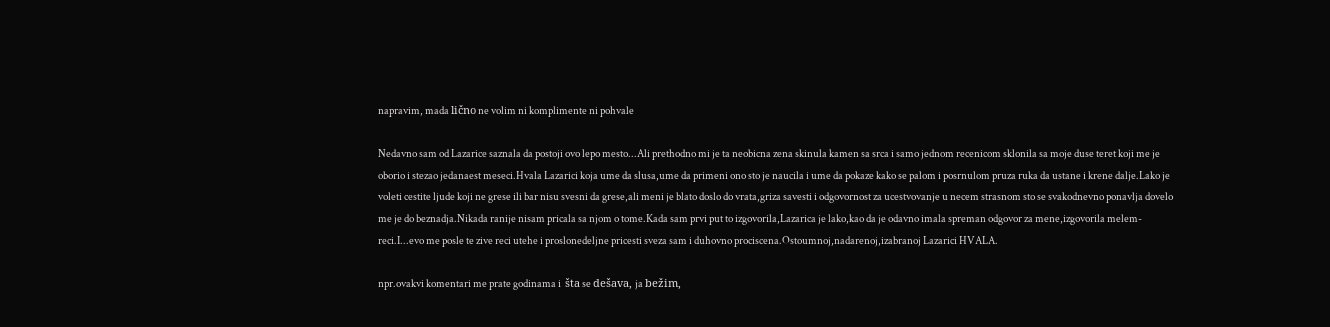napravim, mada lično ne volim ni komplimente ni pohvale

Nedavno sam od Lazarice saznala da postoji ovo lepo mesto...Ali prethodno mi je ta neobicna zena skinula kamen sa srca i samo jednom recenicom sklonila sa moje duse teret koji me je oborio i stezao jedanaest meseci.Hvala Lazarici koja ume da slusa,ume da primeni ono sto je naucila i ume da pokaze kako se palom i posrnulom pruza ruka da ustane i krene dalje.Lako je voleti cestite ljude koji ne grese ili bar nisu svesni da grese,ali meni je blato doslo do vrata,griza savesti i odgovornost za ucestvovanje u necem strasnom sto se svakodnevno ponavlja dovelo me je do beznadja.Nikada ranije nisam pricala sa njom o tome.Kada sam prvi put to izgovorila,Lazarica je lako,kao da je odavno imala spreman odgovor za mene,izgovorila melem-reci.I...evo me posle te zive reci utehe i proslonedeljne pricesti sveza sam i duhovno prociscena.Ostoumnoj,nadarenoj,izabranoj Lazarici HVALA.

npr.ovakvi komentari me prate godinama i  šta se dešava, ja bežim,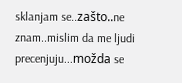sklanjam se..zašto..ne znam..mislim da me ljudi precenjuju...možda se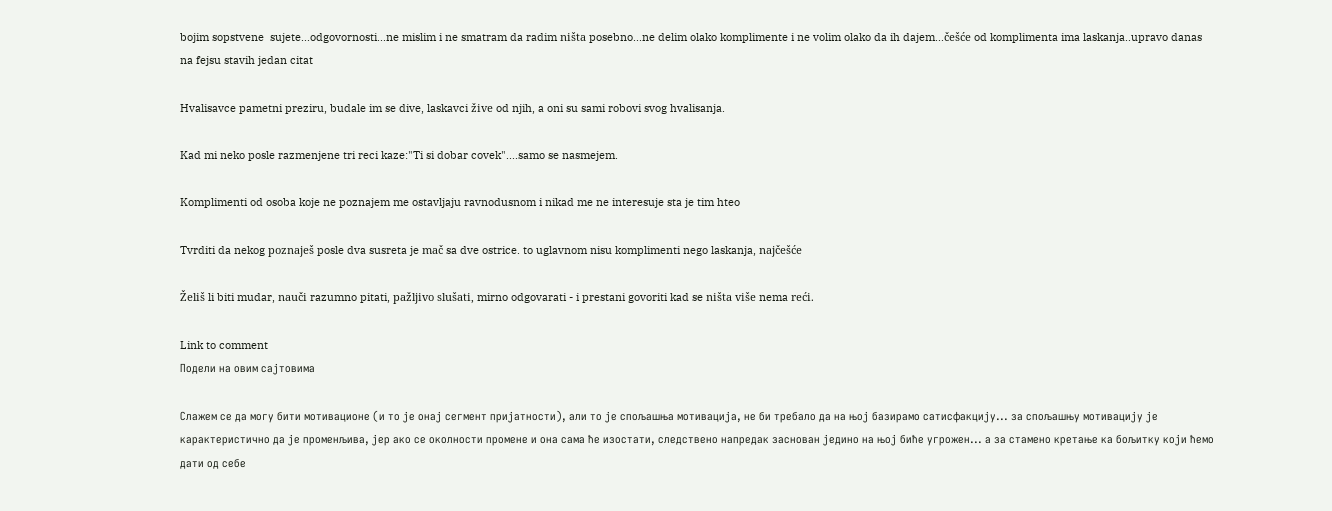bojim sopstvene  sujete...odgovornosti...ne mislim i ne smatram da radim ništa posebno...ne delim olako komplimente i ne volim olako da ih dajem...češće od komplimenta ima laskanja..upravo danas na fejsu stavih jedan citat

Hvalisavce pametni preziru, budale im se dive, laskavci žive od njih, a oni su sami robovi svog hvalisanja.

Kad mi neko posle razmenjene tri reci kaze:"Ti si dobar covek"....samo se nasmejem.

Komplimenti od osoba koje ne poznajem me ostavljaju ravnodusnom i nikad me ne interesuje sta je tim hteo

Tvrditi da nekog poznaješ posle dva susreta je mač sa dve ostrice. to uglavnom nisu komplimenti nego laskanja, najčešće

Želiš li biti mudar, nauči razumno pitati, pažljivo slušati, mirno odgovarati - i prestani govoriti kad se ništa više nema reći.

Link to comment
Подели на овим сајтовима

Слажем се да могу бити мотивационе (и то је онај сегмент пријатности), али то је спољашња мотивација, не би требало да на њој базирамо сатисфакцију... за спољашњу мотивацију је карактеристично да је променљива, јер ако се околности промене и она сама ће изостати, следствено напредак заснован једино на њој биће угрожен... а за стамено кретање ка бољитку који ћемо дати од себе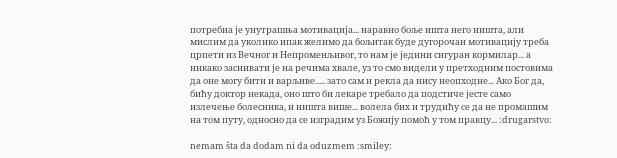потребна је унутрашња мотивација... наравно боље ишта него ништа, али мислим да уколико ипак желимо да бољитак буде дугорочан мотивацију треба црпети из Вечног и Непроменљивог, то нам је једини сигуран кормилар... а никако заснивати је на речима хвале, уз то смо видели у претходним постовима да оне могу бити и варљиве..... зато сам и рекла да нису неопходне... Ако Бог да, бићу доктор некада, оно што би лекаре требало да подстиче јесте само излечење болесника, и ништа више... волела бих и трудићу се да не промашим на том путу, односно да се изградим уз Божију помоћ у том правцу... :drugarstvo:

nemam šta da dodam ni da oduzmem :smiley: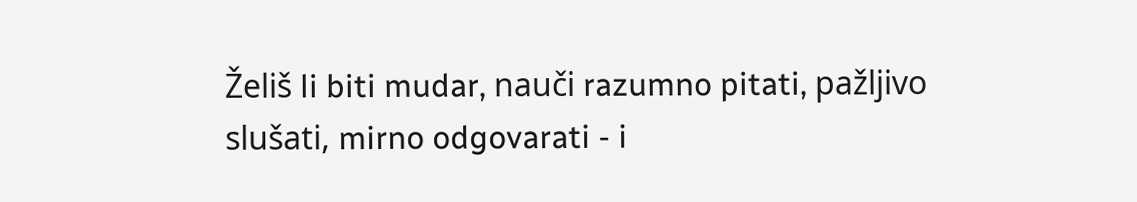Želiš li biti mudar, nauči razumno pitati, pažljivo slušati, mirno odgovarati - i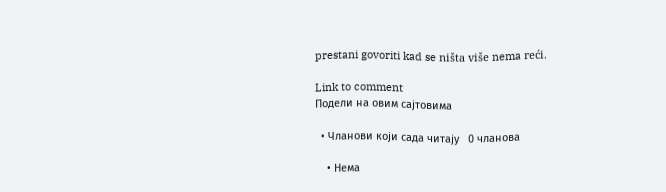prestani govoriti kad se ništa više nema reći.

Link to comment
Подели на овим сајтовима

  • Чланови који сада читају   0 чланова

    • Нема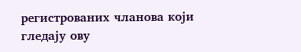регистрованих чланова који гледају ову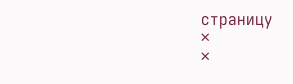страницу
×
×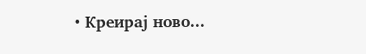• Креирај ново...